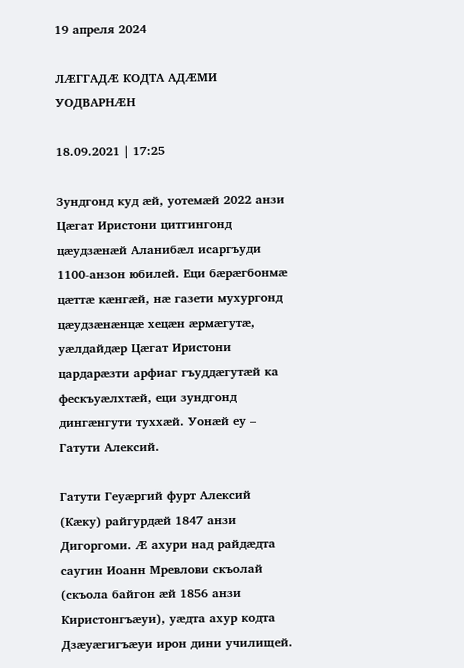19 апреля 2024

ЛӔГГАДӔ КОДТА АДӔМИ УОДВАРНӔН

18.09.2021 | 17:25

Зундгонд куд ӕй, уотемӕй 2022 анзи Цӕгат Иристони цитгингонд цӕудзӕнӕй Аланибӕл исаргъуди 1100-анзон юбилей. Еци бӕрӕгбонмӕ цӕттӕ кӕнгӕй, нӕ газети мухургонд цӕудзӕнӕнцӕ хецӕн ӕрмӕгутӕ, уӕлдайдӕр Цӕгат Иристони цардарӕзти арфиаг гъуддӕгутӕй ка фескъуӕлхтӕй, еци зундгонд дингӕнгути туххӕй. Уонӕй еу – Гатути Алексий.

Гатути Геуӕргий фурт Алексий (Кӕку) райгурдӕй 1847 анзи Дигоргоми. Ӕ ахури над райдӕдта саугин Иоанн Мревлови скъолай (скъола байгон ӕй 1856 анзи Киристонгъӕуи), уӕдта ахур кодта Дзӕуӕгигъӕуи ирон дини училищей.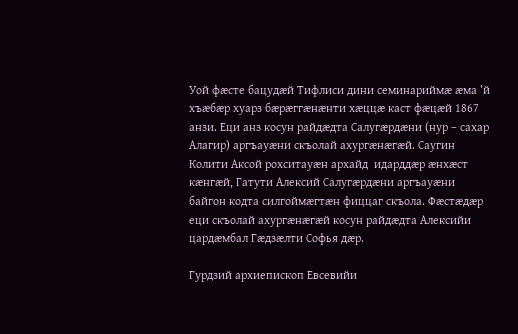Уой фӕсте бацудӕй Тифлиси дини семинариймӕ ӕма ’й хъӕбӕр хуарз бӕрӕггӕнӕнти хӕццӕ каст фӕцӕй 1867 анзи. Еци анз косун райдӕдта Салугӕрдӕни (нур – сахар Алагир) аргъауӕни скъолай ахургӕнӕгӕй. Саугин Колити Аксой рохситауӕн архайд  идарддӕр ӕнхӕст кӕнгӕй, Гатути Алексий Салугӕрдӕни аргъауӕни байгон кодта силгоймӕгтӕн фиццаг скъола. Фӕстӕдӕр еци скъолай ахургӕнӕгӕй косун райдӕдта Алексийи цардӕмбал Гӕдзӕлти Софья дӕр.

Гурдзий архиепископ Евсевийи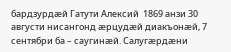бардзурдӕй Гатути Алексий  1869 анзи 30 августи нисангонд ӕрцудӕй диакъонӕй, 7 сентябри ба – саугинӕй. Салугӕрдӕни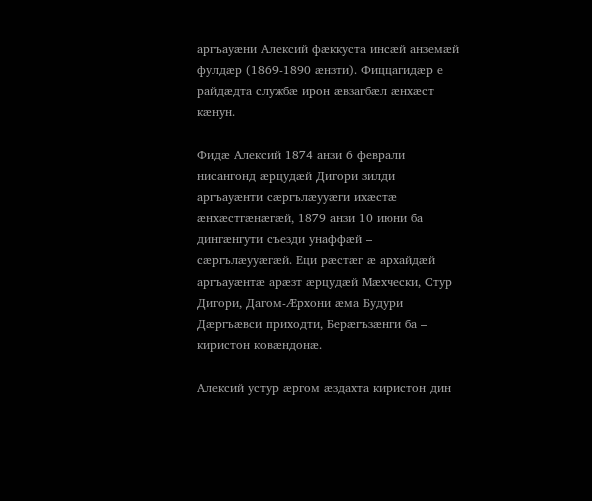аргъауӕни Алексий фӕккуста инсӕй анземӕй фулдӕр (1869-1890 ӕнзти). Фиццагидӕр е  райдӕдта службӕ ирон ӕвзагбӕл ӕнхӕст кӕнун.

Фидӕ Алексий 1874 анзи 6 феврали нисангонд ӕрцудӕй Дигори зилди аргъауӕнти сӕргълӕууӕги ихӕстӕ ӕнхӕстгӕнӕгӕй, 1879 анзи 10 июни ба дингӕнгути съезди унаффӕй – сӕргълӕууӕгӕй. Еци рӕстӕг ӕ архайдӕй аргъауӕнтӕ арӕзт ӕрцудӕй Мӕхчески, Стур Дигори, Дагом-Ӕрхони ӕма Будури Дӕргъӕвси приходти, Берӕгъзӕнги ба – киристон ковӕндонӕ.

Алексий устур ӕргом ӕздахта киристон дин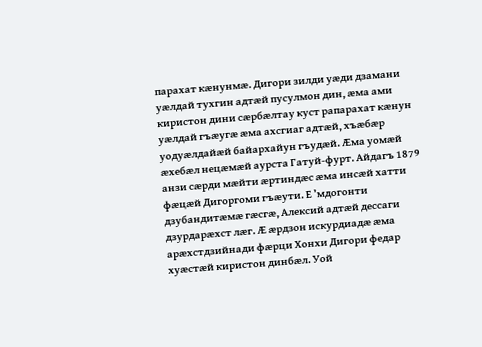парахат кӕнунмӕ. Дигори зилди уӕди дзамани уӕлдай тухгин адтӕй пусулмон дин, ӕма ами киристон дини сӕрбӕлтау куст рапарахат кӕнун уӕлдай гъӕугӕ ӕма ахсгиаг адтӕй, хъӕбӕр уодуӕлдайӕй байархайун гъудӕй. Ӕма уомӕй ӕхебӕл нецӕмӕй аурста Гатуй-фурт. Айдагъ 1879 анзи сӕрди мӕйти ӕртиндӕс ӕма инсӕй хатти фӕцӕй Дигоргоми гъӕути. Е ’мдогонти дзубандитӕмӕ гӕсгӕ, Алексий адтӕй дессаги дзурдарӕхст лӕг. Ӕ ӕрдзон искурдиадӕ ӕма арӕхстдзийнади фӕрци Хонхи Дигори федар хуӕстӕй киристон динбӕл. Уой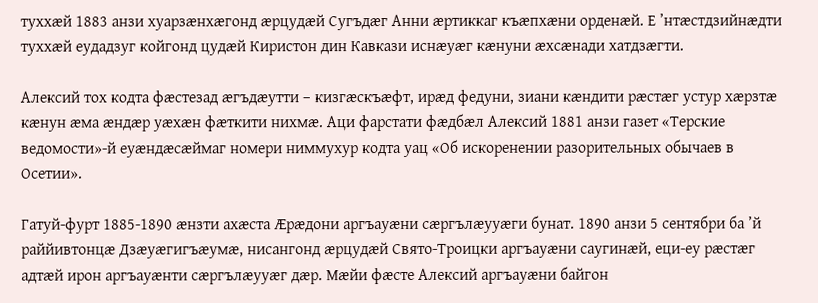туххӕй 1883 анзи хуарзӕнхӕгонд ӕрцудӕй Сугъдӕг Анни ӕртиккаг къӕпхӕни орденӕй. Е ’нтӕстдзийнӕдти туххӕй еудадзуг койгонд цудӕй Киристон дин Кавкази иснӕуӕг кӕнуни ӕхсӕнади хатдзӕгти.

Алексий тох кодта фӕстезад ӕгъдӕутти – кизгӕскъӕфт, ирӕд федуни, зиани кӕндити рӕстӕг устур хӕрзтӕ кӕнун ӕма ӕндӕр уӕхӕн фӕткити нихмӕ. Аци фарстати фӕдбӕл Алексий 1881 анзи газет «Терские ведомости»-й еуӕндӕсӕймаг номери ниммухур кодта уац «Об искоренении разорительных обычаев в Осетии».

Гатуй-фурт 1885-1890 ӕнзти ахӕста Ӕрӕдони аргъауӕни сӕргълӕууӕги бунат. 1890 анзи 5 сентябри ба ’й раййивтонцӕ Дзӕуӕгигъӕумӕ, нисангонд ӕрцудӕй Свято-Троицки аргъауӕни саугинӕй, еци-еу рӕстӕг адтӕй ирон аргъауӕнти сӕргълӕууӕг дӕр. Мӕйи фӕсте Алексий аргъауӕни байгон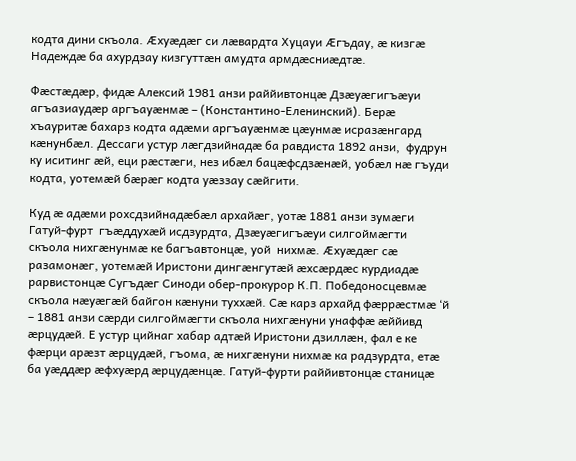кодта дини скъола. Ӕхуӕдӕг си лӕвардта Хуцауи Ӕгъдау, ӕ кизгӕ Надеждӕ ба ахурдзау кизгуттӕн амудта армдӕсниӕдтӕ.

Фӕстӕдӕр, фидӕ Алексий 1981 анзи раййивтонцӕ Дзӕуӕгигъӕуи агъазиаудӕр аргъауӕнмӕ – (Константино-Еленинский). Берӕ хъауритӕ бахарз кодта адӕми аргъауӕнмӕ цӕунмӕ исразӕнгард  кӕнунбӕл. Дессаги устур лӕгдзийнадӕ ба равдиста 1892 анзи,  фудрун ку иситинг ӕй, еци рӕстӕги, нез ибӕл бацӕфсдзӕнӕй, уобӕл нӕ гъуди кодта, уотемӕй бӕрӕг кодта уӕззау сӕйгити.

Куд ӕ адӕми рохсдзийнадӕбӕл архайӕг, уотӕ 1881 анзи зумӕги Гатуй-фурт  гъӕддухӕй исдзурдта, Дзӕуӕгигъӕуи силгоймӕгти скъола нихгӕнунмӕ ке багъавтонцӕ, уой  нихмӕ. Ӕхуӕдӕг сӕ разамонӕг, уотемӕй Иристони дингӕнгутӕй ӕхсӕрдӕс курдиадӕ рарвистонцӕ Сугъдӕг Синоди обер-прокурор К.П. Победоносцевмӕ скъола нӕуӕгӕй байгон кӕнуни туххӕй. Сӕ карз архайд фӕррӕстмӕ ‘й – 1881 анзи сӕрди силгоймӕгти скъола нихгӕнуни унаффӕ ӕййивд ӕрцудӕй. Е устур цийнаг хабар адтӕй Иристони дзиллӕн, фал е ке фӕрци арӕзт ӕрцудӕй, гъома, ӕ нихгӕнуни нихмӕ ка радзурдта, етӕ ба уӕддӕр ӕфхуӕрд ӕрцудӕнцӕ. Гатуй-фурти раййивтонцӕ станицӕ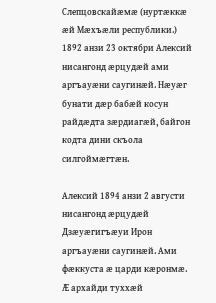Слепцовскайӕмӕ (нуртӕккӕ ӕй Мӕхъӕли республики.) 1892 анзи 23 октябри Алексий нисангонд ӕрцудӕй ами аргъауӕни саугинӕй. Нӕуӕг бунати дӕр бабӕй косун райдӕдта зӕрдиагӕй, байгон кодта дини скъола силгоймӕгтӕн.

Алексий 1894 анзи 2 августи нисангонд ӕрцудӕй Дзӕуӕгигъӕуи Ирон аргъауӕни саугинӕй. Ами фӕккуста ӕ царди кӕронмӕ. Ӕ архайди туххӕй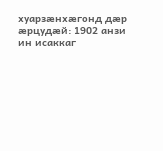хуарзӕнхӕгонд дӕр ӕрцудӕй: 1902 анзи ин исаккаг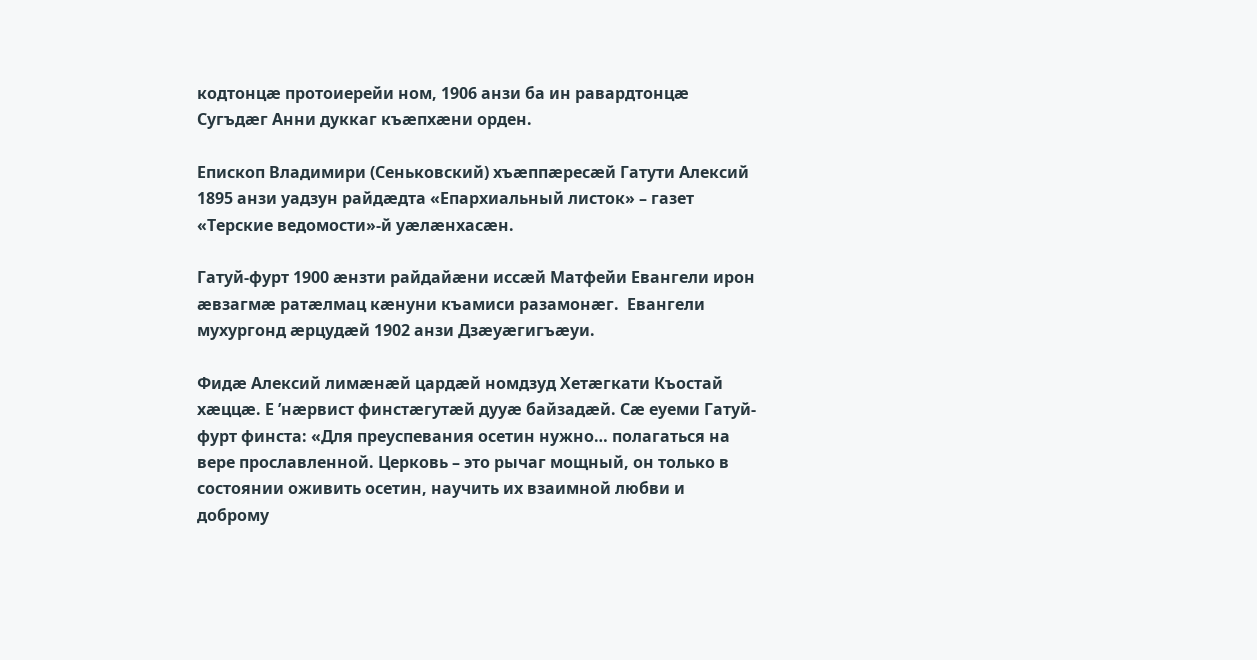кодтонцӕ протоиерейи ном, 1906 анзи ба ин равардтонцӕ Сугъдӕг Анни дуккаг къӕпхӕни орден.

Епископ Владимири (Сеньковский) хъӕппӕресӕй Гатути Алексий 1895 анзи уадзун райдӕдта «Епархиальный листок» – газет «Терские ведомости»-й уӕлӕнхасӕн.

Гатуй-фурт 1900 ӕнзти райдайӕни иссӕй Матфейи Евангели ирон ӕвзагмӕ ратӕлмац кӕнуни къамиси разамонӕг.  Евангели мухургонд ӕрцудӕй 1902 анзи Дзӕуӕгигъӕуи.

Фидӕ Алексий лимӕнӕй цардӕй номдзуд Хетӕгкати Къостай хӕццӕ. Е ’нӕрвист финстӕгутӕй дууӕ байзадӕй. Сӕ еуеми Гатуй-фурт финста: «Для преуспевания осетин нужно… полагаться на вере прославленной. Церковь – это рычаг мощный, он только в состоянии оживить осетин, научить их взаимной любви и доброму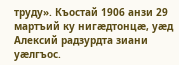труду». Къостай 1906 анзи 29 мартъий ку нигӕдтонцӕ, уӕд Алексий радзурдта зиани уӕлгъос.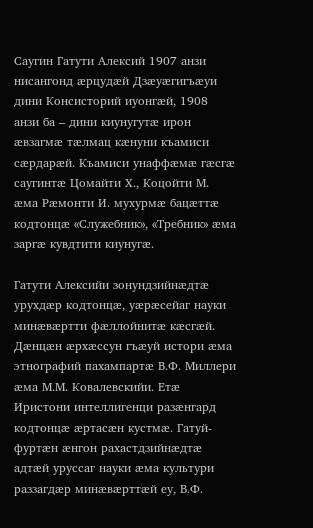Саугин Гатути Алексий 1907 анзи нисангонд ӕрцудӕй Дзӕуӕгигъӕуи дини Консисторий иуонгӕй, 1908 анзи ба – дини киунугутӕ ирон ӕвзагмӕ тӕлмац кӕнуни къамиси сӕрдарӕй. Къамиси унаффӕмӕ гӕсгӕ саугинтӕ Цомайти Х., Коцойти М. ӕма Рӕмонти И. мухурмӕ бацӕттӕ кодтонцӕ «Служебник», «Требник» ӕма заргӕ кувдтити киунугӕ.

Гатути Алексийи зонундзийнӕдтӕ урухдӕр кодтонцӕ, уӕрӕсейаг науки минӕвӕртти фӕллойнитӕ кӕсгӕй. Дӕнцӕн ӕрхӕссун гъӕуй истори ӕма этнографий пахампартӕ В.Ф. Миллери ӕма М.М. Ковалевскийи. Етӕ Иристони интеллигенци разӕнгард кодтонцӕ ӕртасӕн кустмӕ. Гатуй-фуртӕн ӕнгон рахастдзийнӕдтӕ адтӕй уруссаг науки ӕма культури раззагдӕр минӕвӕрттӕй еу, В.Ф.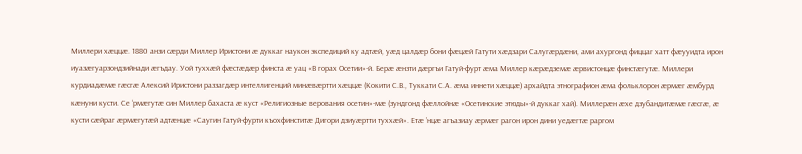Миллери хӕццӕ. 1880 анзи сӕрди Миллер Иристони ӕ дуккаг наукон экспедиций ку адтӕй, уӕд цалдӕр бони фӕцӕй Гатути хӕдзари Салугӕрдӕни, ами ахургонд фиццаг хатт фӕууидта ирон иуазӕгуарзондзийнади ӕгъдау. Уой туххӕй фӕстӕдӕр финста ӕ уац «В горах Осетии»-й. Берӕ ӕнзти дӕргъи Гатуй-фурт ӕма Миллер кӕрӕдземӕ ӕрвистонцӕ финстӕгутӕ. Миллери курдиадӕмӕ гӕсгӕ Алексий Иристони раззагдӕр интеллигенций минӕвӕртти хӕццӕ (Кокити С.В., Туккати С.А. ӕма иннети хӕццӕ) архайдта этнографион ӕма фольклорон ӕрмӕг ӕмбурд кӕнуни кусти. Се ‘рмӕгутӕ син Миллер бахаста ӕ куст «Религиозные верования осетин»-мӕ (зундгонд фӕллойнӕ «Осетинские этюды»-й дуккаг хай). Миллерӕн ӕхе дзубандитӕмӕ гӕсгӕ, ӕ кусти сӕйраг ӕрмӕгутӕй адтӕнцӕ «Саугин Гатуй-фурти къохфинститӕ Дигори дзиуӕртти туххӕй». Етӕ ’нцӕ агъазиау ӕрмӕг рагон ирон дини уедӕгтӕ раргом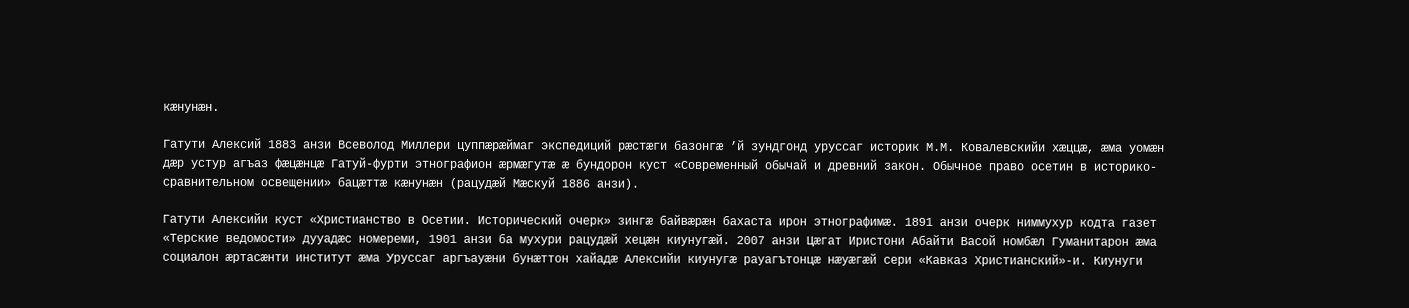кӕнунӕн.

Гатути Алексий 1883 анзи Всеволод Миллери цуппӕрӕймаг экспедиций рӕстӕги базонгӕ ’й зундгонд уруссаг историк М.М. Ковалевскийи хӕццӕ, ӕма уомӕн дӕр устур агъаз фӕцӕнцӕ Гатуй-фурти этнографион ӕрмӕгутӕ ӕ бундорон куст «Современный обычай и древний закон. Обычное право осетин в историко-сравнительном освещении» бацӕттӕ кӕнунӕн (рацудӕй Мӕскуй 1886 анзи).

Гатути Алексийи куст «Христианство в Осетии. Исторический очерк» зингӕ байвӕрӕн бахаста ирон этнографимӕ. 1891 анзи очерк ниммухур кодта газет «Терские ведомости» дууадӕс номереми, 1901 анзи ба мухури рацудӕй хецӕн киунугӕй. 2007 анзи Цӕгат Иристони Абайти Васой номбӕл Гуманитарон ӕма социалон ӕртасӕнти институт ӕма Уруссаг аргъауӕни бунӕттон хайадӕ Алексийи киунугӕ рауагътонцӕ нӕуӕгӕй сери «Кавказ Христианский»-и. Киунуги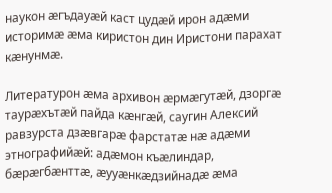наукон ӕгъдауӕй каст цудӕй ирон адӕми историмӕ ӕма киристон дин Иристони парахат кӕнунмӕ.

Литературон ӕма архивон ӕрмӕгутӕй, дзоргӕ таурӕхътӕй пайда кӕнгӕй, саугин Алексий равзурста дзӕвгарӕ фарстатӕ нӕ адӕми этнографийӕй: адӕмон къӕлиндар, бӕрӕгбӕнттӕ, ӕууӕнкӕдзийнадӕ ӕма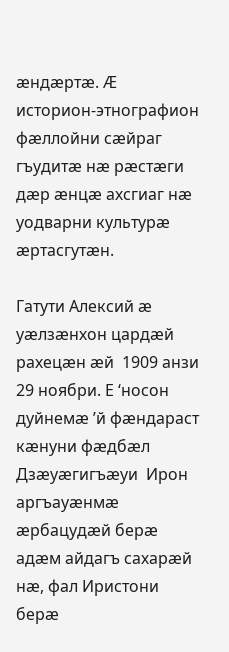ӕндӕртӕ. Ӕ историон-этнографион фӕллойни сӕйраг гъудитӕ нӕ рӕстӕги дӕр ӕнцӕ ахсгиаг нӕ уодварни культурӕ ӕртасгутӕн.

Гатути Алексий ӕ уӕлзӕнхон цардӕй рахецӕн ӕй  1909 анзи 29 ноябри. Е ‘носон дуйнемӕ ’й фӕндараст кӕнуни фӕдбӕл Дзӕуӕгигъӕуи  Ирон аргъауӕнмӕ ӕрбацудӕй берӕ адӕм айдагъ сахарӕй нӕ, фал Иристони берӕ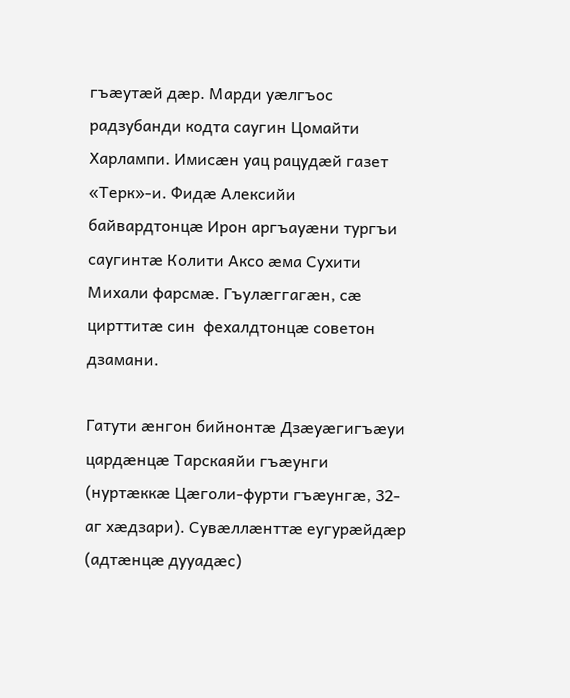гъӕутӕй дӕр. Марди уӕлгъос радзубанди кодта саугин Цомайти Харлампи. Имисӕн уац рацудӕй газет «Терк»-и. Фидӕ Алексийи  байвардтонцӕ Ирон аргъауӕни тургъи саугинтӕ Колити Аксо ӕма Сухити Михали фарсмӕ. Гъулӕггагӕн, сӕ цирттитӕ син  фехалдтонцӕ советон дзамани.

Гатути ӕнгон бийнонтӕ Дзӕуӕгигъӕуи цардӕнцӕ Тарскаяйи гъӕунги (нуртӕккӕ Цӕголи-фурти гъӕунгӕ, 32-аг хӕдзари). Сувӕллӕнттӕ еугурӕйдӕр (адтӕнцӕ дууадӕс)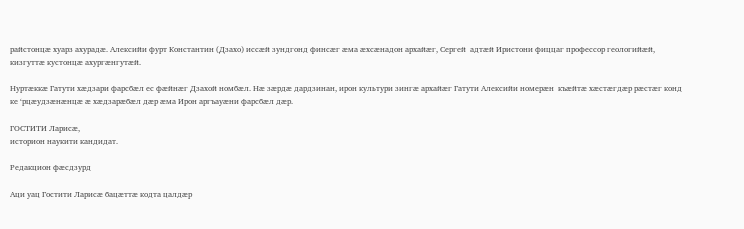райстонцӕ хуарз ахурадӕ. Алексийи фурт Константин (Дзахо) иссӕй зундгонд финсӕг ӕма ӕхсӕнадон архайӕг, Сергей  адтӕй Иристони фиццаг профессор геологийӕй, кизгуттӕ кустонцӕ ахургӕнгутӕй.

Нуртӕккӕ Гатути хӕдзари фарсбӕл ес фӕйнӕг Дзахой номбӕл. Нӕ зӕрдӕ дардзинан, ирон культури зингӕ архайӕг Гатути Алексийи номерӕн  къӕйтӕ хӕстӕгдӕр рӕстӕг конд ке ‘рцӕудзӕнӕнцӕ ӕ хӕдзарӕбӕл дӕр ӕма Ирон аргъауӕни фарсбӕл дӕр.

ГОСТИТИ Ларисӕ,
историон наукити кандидат.

Редакцион фӕсдзурд

Аци уац Гостити Ларисӕ бацӕттӕ кодта цалдӕр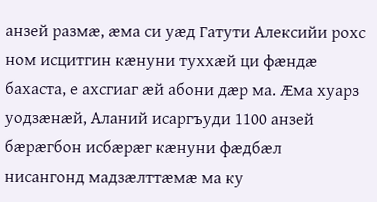анзей размӕ, ӕма си уӕд Гатути Алексийи рохс ном исцитгин кӕнуни туххӕй ци фӕндӕ бахаста, е ахсгиаг ӕй абони дӕр ма. Ӕма хуарз уодзӕнӕй, Аланий исаргъуди 1100 анзей бӕрӕгбон исбӕрӕг кӕнуни фӕдбӕл нисангонд мадзӕлттӕмӕ ма ку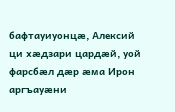бафтауиуонцӕ, Алексий ци хӕдзари цардӕй, уой  фарсбӕл дӕр ӕма Ирон аргъауӕни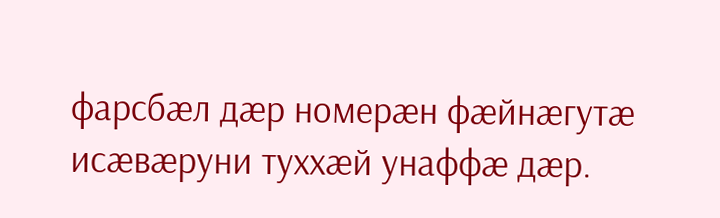фарсбӕл дӕр номерӕн фӕйнӕгутӕ исӕвӕруни туххӕй унаффӕ дӕр.